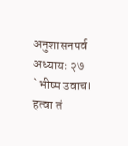अनुशासनपर्व
अध्यायः २७
`भीष्म उवाच।
हत्वा तं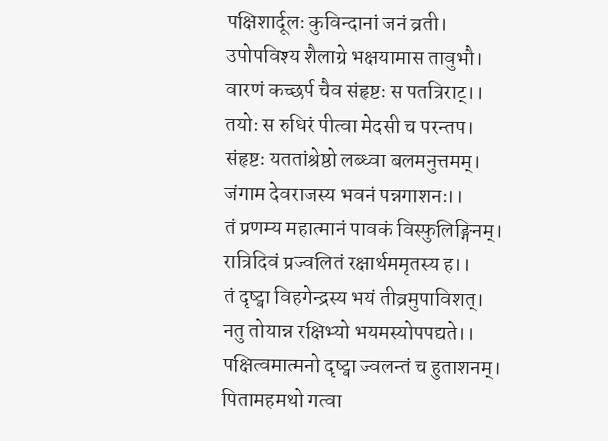पक्षिशार्दूलः कुविन्दानां जनं व्रती।
उपोपविश्य शैलाग्रे भक्षयामास तावुभौ।
वारणं कच्छर्प चैव संहृष्टः स पतत्रिराट्।।
तयोः स रुधिरं पीत्वा मेदसी च परन्तप।
संहृष्टः यततांश्रेष्ठो लब्ध्वा बलमनुत्तमम्।
जंगाम देवराजस्य भवनं पन्नगाशनः।।
तं प्रणम्य महात्मानं पावकं विस्फुलिङ्गिनम्।
रात्रिदिवं प्रज्वलितं रक्षार्थममृतस्य ह।।
तं दृष्ट्वा विहगेन्द्रस्य भयं तीव्रमुपाविशत्।
नतु तोयान्न रक्षिभ्यो भयमस्योपपद्यते।।
पक्षित्वमात्मनो दृष्ट्वा ज्वलन्तं च हुताशनम्।
पितामहमथो गत्वा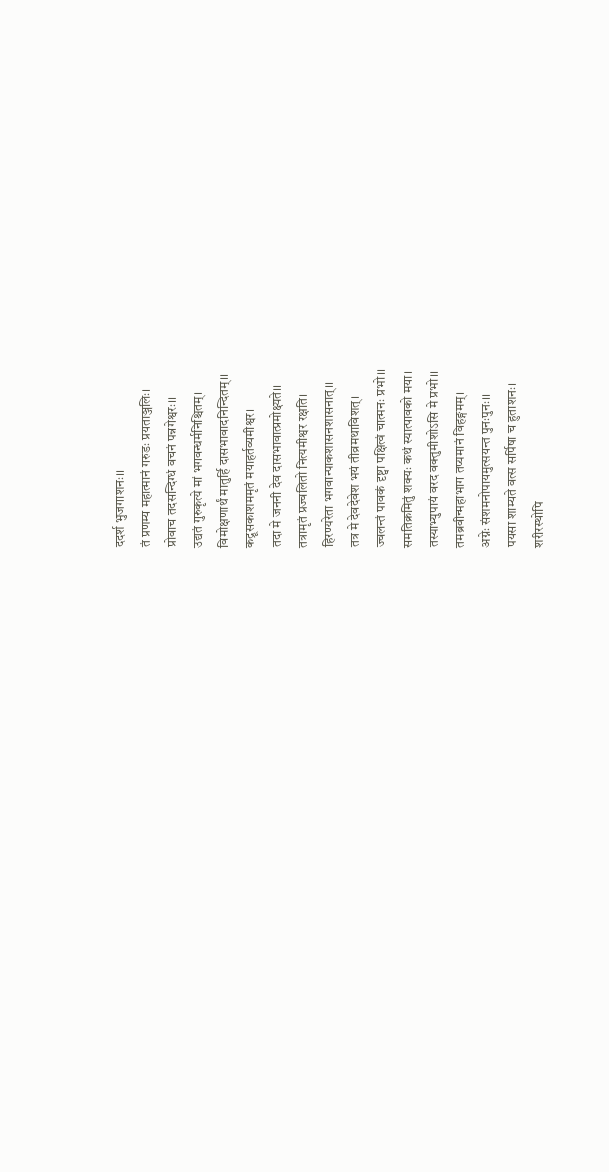ददर्श भुजगाशनः।।
तं प्रणम्य महात्मानं गरुडः प्रयताञ्जलिः।
प्रोवाच तदसन्दिग्धं वचनं पन्नगेश्वरः।।
उद्यतं गुरुकृत्ये मां भगवन्धर्मनिश्चितम्।
विमोक्षणार्थं मातुर्हि दासभावादनिन्दितम्।।
कद्रूसकाशममृतं मयाहर्तव्यमीश्वर।
तदा मे जननी देव दासभावात्प्रमोक्ष्यते।।
तत्रामृतं प्रज्वलितो नित्यमीश्वर रक्षति।
हिरण्यरेता भगवान्पाकशासनशासनात्।।
तत्र मे देवदेवेश भयं तीव्रमथाविशत्।
ज्वलन्तं पावकं दृष्ट्वा पक्षित्वं चात्मनः प्रभो।।
समतिक्रमितुं शक्यः कथं स्यात्पावको मया।
तस्याभ्युपायं वरद वक्तुमीशोऽसि मे प्रभो।।
तमब्रवीन्महाभाग तप्यमानं विहङ्गमम्।
अग्नेः संशमनोपायमुत्सयन्त पुनःपुनः।।
पयसा शाम्यते वत्स सर्पिषा च हुताशनः।
शरीरस्थोपि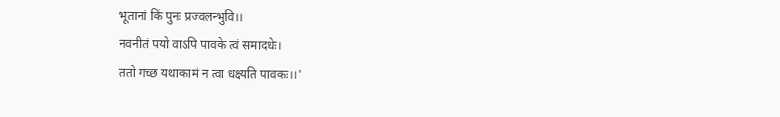भूतानां किं पुनः प्रज्वलन्भुवि।।
नवनीतं पयो वाऽपि पावके त्वं समादधेः।
ततो गच्छ यथाकामं न त्वा धक्ष्यति पावकः।।'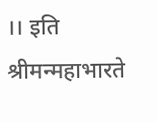।। इति श्रीमन्महाभारते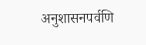अनुशासनपर्वणि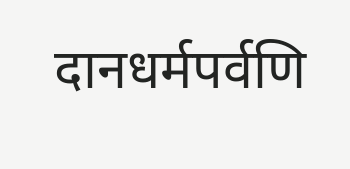दानधर्मपर्वणि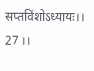सप्तविंशोऽध्यायः।। 27 ।।